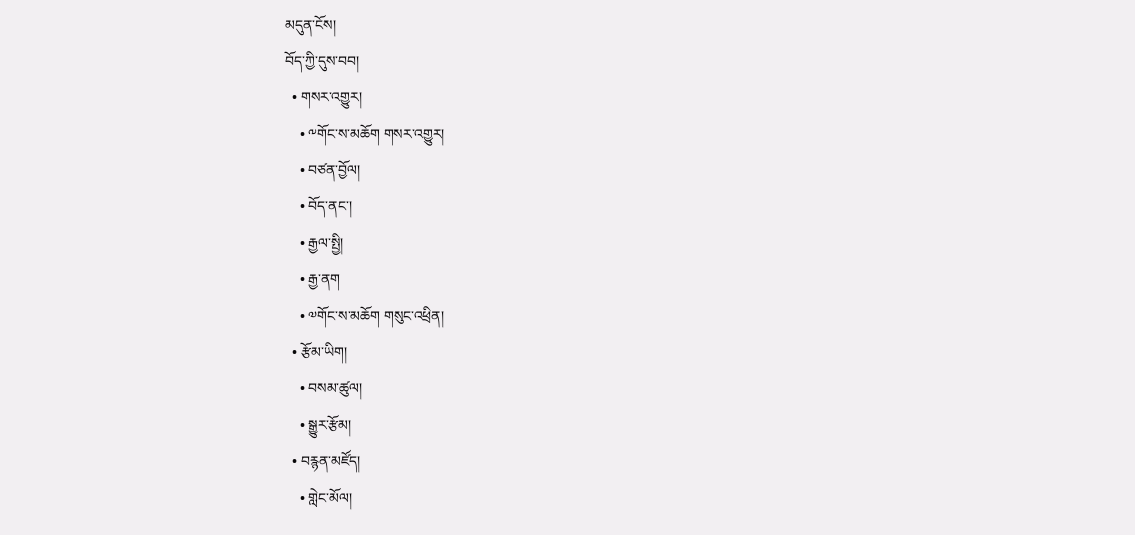མདུན་ངོས།
བོད་ཀྱི་དུས་བབ།
  • གསར་འགྱུར།
    • ༸གོང་ས་མཆོག གསར་འགྱུར།
    • བཙན་བྱོལ།
    • བོད་ནང་།
    • རྒྱལ་སྤྱི།
    • རྒྱ་ནག
    • ༧གོང་ས་མཆོག གསུང་འཕྲིན།
  • རྩོམ་ཡིག།
    • བསམ་ཚུལ།
    • སྒྱུར་རྩོམ།
  • བརྙན་མཛོད།
    • གླེང་མོལ།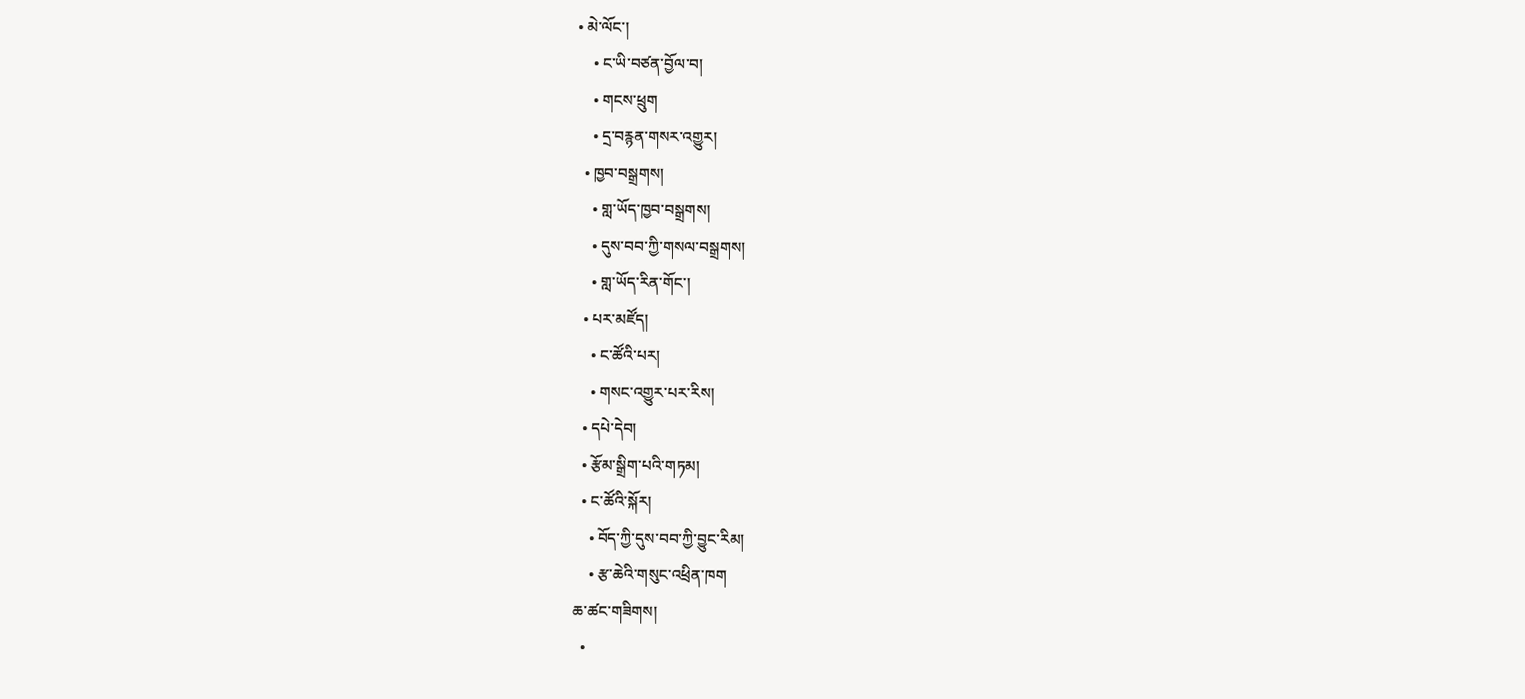• མེ་ལོང་།
    • ང་ཡི་བཙན་བྱོལ་བ།
    • གངས་ཕྲུག
    • དྲ་བརྙན་གསར་འགྱུར།
  • ཁྱབ་བསྒྲགས།
    • གླ་ཡོད་ཁྱབ་བསྒྲགས།
    • དུས་བབ་ཀྱི་གསལ་བསྒྲགས།
    • གླ་ཡོད་རིན་གོང་།
  • པར་མཛོད།
    • ང་ཚོའི་པར།
    • གསང་འགྱུར་པར་རིས།
  • དཔེ་དེབ།
  • རྩོམ་སྒྲིག་པའི་གཏམ།
  • ང་ཚོའི་སྐོར།
    • བོད་ཀྱི་དུས་བབ་ཀྱི་བྱུང་རིམ།
    • རྩ་ཆེའི་གསུང་འཕྲིན་ཁག
ཆ་ཚང་གཟིགས།
  •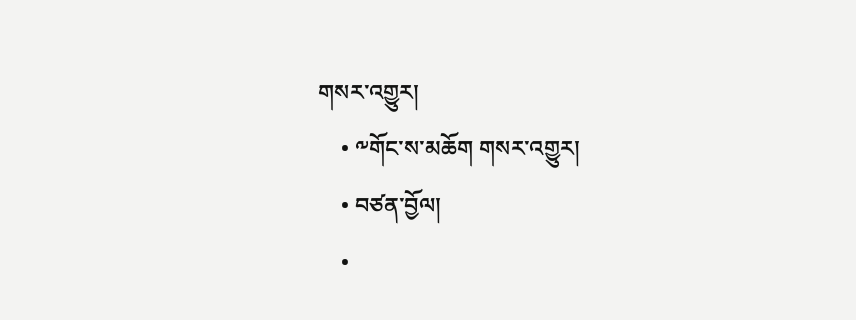གསར་འགྱུར།
    • ༸གོང་ས་མཆོག གསར་འགྱུར།
    • བཙན་བྱོལ།
    •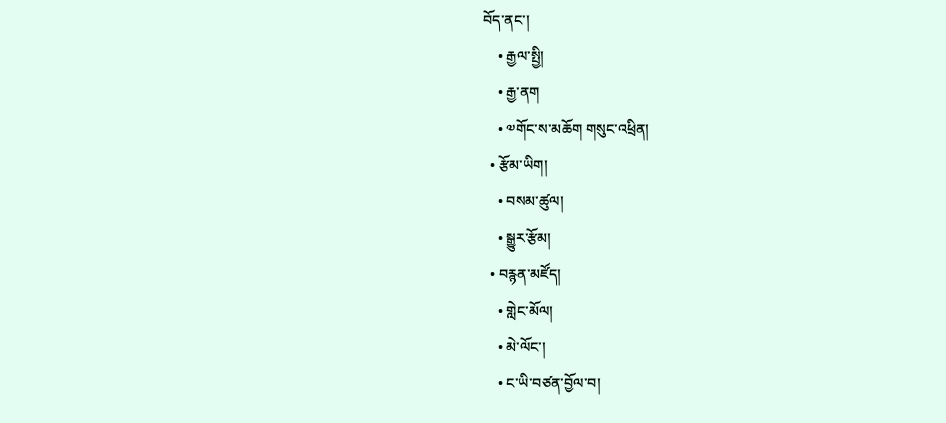བོད་ནང་།
    • རྒྱལ་སྤྱི།
    • རྒྱ་ནག
    • ༧གོང་ས་མཆོག གསུང་འཕྲིན།
  • རྩོམ་ཡིག།
    • བསམ་ཚུལ།
    • སྒྱུར་རྩོམ།
  • བརྙན་མཛོད།
    • གླེང་མོལ།
    • མེ་ལོང་།
    • ང་ཡི་བཙན་བྱོལ་བ།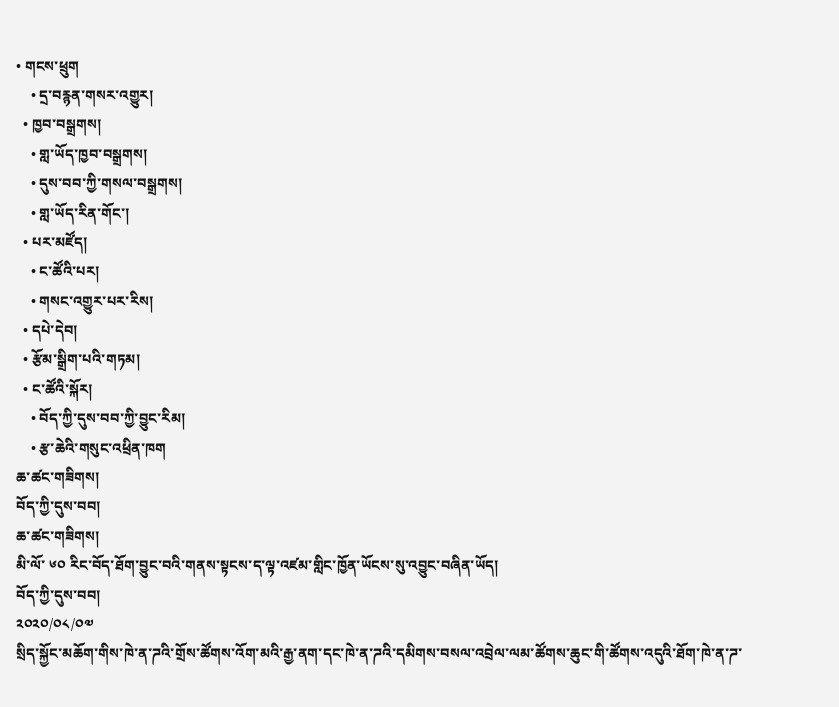• གངས་ཕྲུག
    • དྲ་བརྙན་གསར་འགྱུར།
  • ཁྱབ་བསྒྲགས།
    • གླ་ཡོད་ཁྱབ་བསྒྲགས།
    • དུས་བབ་ཀྱི་གསལ་བསྒྲགས།
    • གླ་ཡོད་རིན་གོང་།
  • པར་མཛོད།
    • ང་ཚོའི་པར།
    • གསང་འགྱུར་པར་རིས།
  • དཔེ་དེབ།
  • རྩོམ་སྒྲིག་པའི་གཏམ།
  • ང་ཚོའི་སྐོར།
    • བོད་ཀྱི་དུས་བབ་ཀྱི་བྱུང་རིམ།
    • རྩ་ཆེའི་གསུང་འཕྲིན་ཁག
ཆ་ཚང་གཟིགས།
བོད་ཀྱི་དུས་བབ།
ཆ་ཚང་གཟིགས།
མི་ལོ་ ༦༠ རིང་བོད་ཐོག་བྱུང་བའི་གནས་སྟངས་ད་ལྟ་འཛམ་གླིང་ཁྱོན་ཡོངས་སུ་འབྱུང་བཞིན་ཡོད།
བོད་ཀྱི་དུས་བབ།
༢༠༢༠/༠༨/༠༧
སྲིད་སྐྱོང་མཆོག་གིས་ཁེ་ན་ཌའི་གྲོས་ཚོགས་འོག་མའི་རྒྱ་ནག་དང་ཁེ་ན་ཌའི་དམིགས་བསལ་འབྲེལ་ལམ་ཚོགས་ཆུང་གི་ཚོགས་འདུའི་ཐོག་ཁེ་ན་ཌ་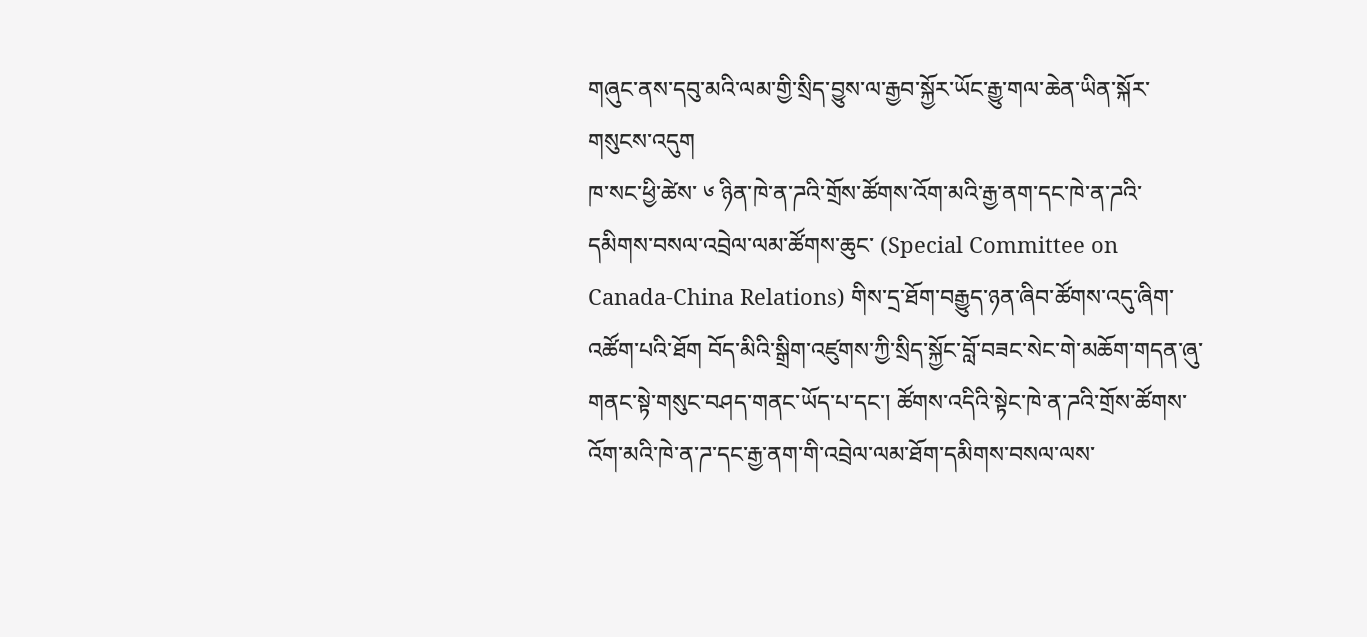གཞུང་ནས་དབུ་མའི་ལམ་གྱི་སྲིད་བྱུས་ལ་རྒྱབ་སྐྱོར་ཡོང་རྒྱུ་གལ་ཆེན་ཡིན་སྐོར་གསུངས་འདུག
ཁ་སང་ཕྱི་ཚེས་ ༦ ཉིན་ཁེ་ན་ཌའི་གྲོས་ཚོགས་འོག་མའི་རྒྱ་ནག་དང་ཁེ་ན་ཌའི་དམིགས་བསལ་འབྲེལ་ལམ་ཚོགས་ཆུང་ (Special Committee on Canada-China Relations) གིས་དྲ་ཐོག་བརྒྱུད་ཉན་ཞིབ་ཚོགས་འདུ་ཞིག་འཚོག་པའི་ཐོག བོད་མིའི་སྒྲིག་འཛུགས་ཀྱི་སྲིད་སྐྱོང་བློ་བཟང་སེང་གེ་མཆོག་གདན་ཞུ་གནང་སྟེ་གསུང་བཤད་གནང་ཡོད་པ་དང་། ཚོགས་འདིའི་སྟེང་ཁེ་ན་ཌའི་གྲོས་ཚོགས་འོག་མའི་ཁེ་ན་ཌ་དང་རྒྱ་ནག་གི་འབྲེལ་ལམ་ཐོག་དམིགས་བསལ་ལས་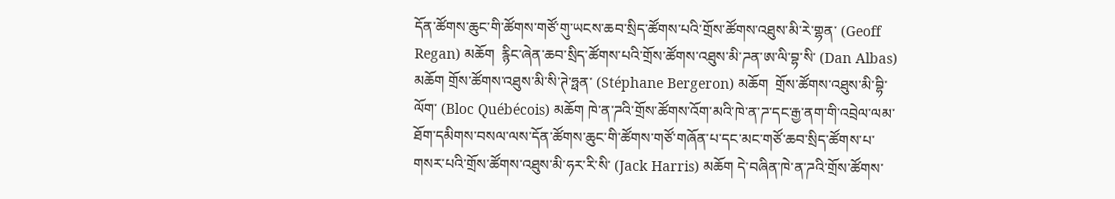དོན་ཚོགས་ཆུང་གི་ཚོགས་གཙོ་གུ་ཡངས་ཆབ་སྲིད་ཚོགས་པའི་གྲོས་ཚོགས་འཐུས་མི་རེ་གྷན་ (Geoff Regan) མཆོག  རྙིང་ཞེན་ཆབ་སྲིད་ཚོགས་པའི་གྲོས་ཚོགས་འཐུས་མི་ཌན་ཨ་ལི་བྷ་སི་ (Dan Albas) མཆོག གྲོས་ཚོགས་འཐུས་མི་སི་ཊེ་ཧྥན་ (Stéphane Bergeron) མཆོག  གྲོས་ཚོགས་འཐུས་མི་བྷི་ལོག་ (Bloc Québécois) མཆོག ཁེ་ན་ཌའི་གྲོས་ཚོགས་འོག་མའི་ཁེ་ན་ཌ་དང་རྒྱ་ནག་གི་འབྲེལ་ལམ་ཐོག་དམིགས་བསལ་ལས་དོན་ཚོགས་ཆུང་གི་ཚོགས་གཙོ་གཞོན་པ་དང་མང་གཙོ་ཆབ་སྲིད་ཚོགས་པ་གསར་པའི་གྲོས་ཚོགས་འཐུས་མི་ཧར་རི་སི་ (Jack Harris) མཆོག དེ་བཞིན་ཁེ་ན་ཌའི་གྲོས་ཚོགས་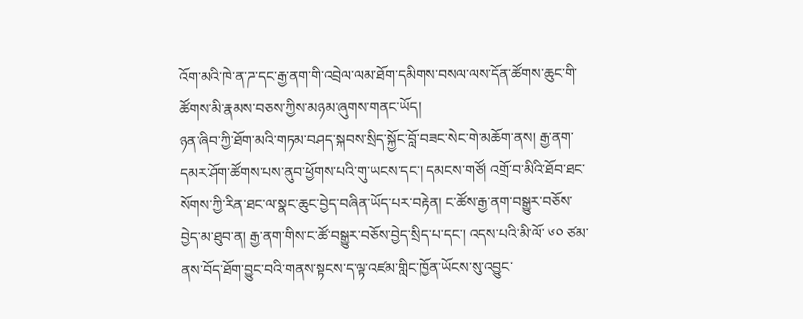འོག་མའི་ཁེ་ན་ཌ་དང་རྒྱ་ནག་གི་འབྲེལ་ལམ་ཐོག་དམིགས་བསལ་ལས་དོན་ཚོགས་ཆུང་གི་ཚོགས་མི་རྣམས་བཅས་ཀྱིས་མཉམ་ཞུགས་གནང་ཡོད།
ཉན་ཞིབ་ཀྱི་ཐོག་མའི་གཏམ་བཤད་སྐབས་སྲིད་སྐྱོང་བློ་བཟང་སེང་གེ་མཆོག་ནས། རྒྱ་ནག་དམར་ཤོག་ཚོགས་པས་ནུབ་ཕྱོགས་པའི་གུ་ཡངས་དང་། དམངས་གཙོ། འགྲོ་བ་མིའི་ཐོབ་ཐང་སོགས་ཀྱི་རིན་ཐང་ལ་སྣང་ཆུང་བྱེད་བཞིན་ཡོད་པར་བརྟེན། ང་ཚོས་རྒྱ་ནག་བསྒྱུར་བཅོས་བྱེད་མ་ཐུབ་ན། རྒྱ་ནག་གིས་ང་ཚོ་བསྒྱུར་བཅོས་བྱེད་སྲིད་པ་དང་། འདས་པའི་མི་ལོ་ ༦༠ ཙམ་ནས་བོད་ཐོག་བྱུང་བའི་གནས་སྟངས་ད་ལྟ་འཛམ་གླིང་ཁྱོན་ཡོངས་སུ་འབྱུང་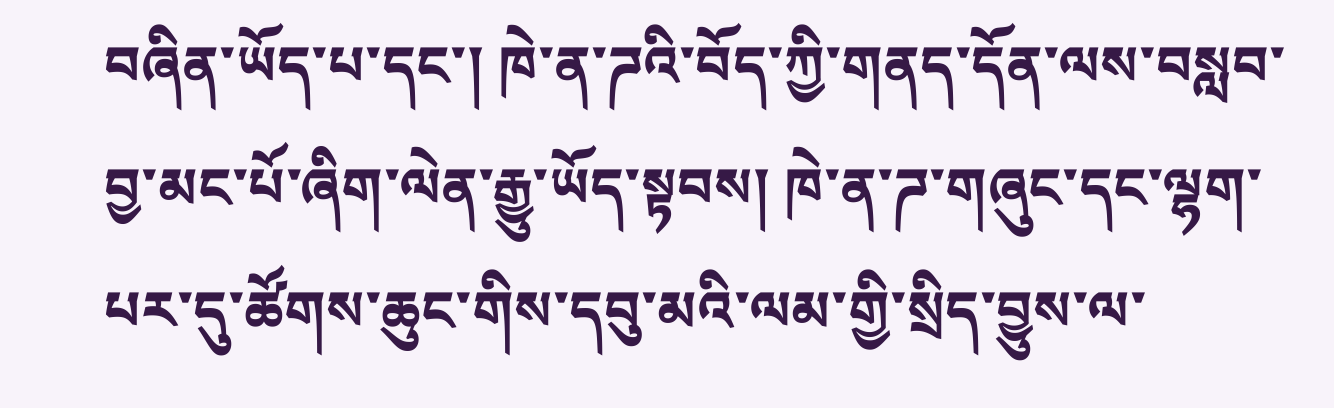བཞིན་ཡོད་པ་དང་། ཁེ་ན་ཌའི་བོད་ཀྱི་གནད་དོན་ལས་བསླབ་བྱ་མང་པོ་ཞིག་ལེན་རྒྱུ་ཡོད་སྟབས། ཁེ་ན་ཌ་གཞུང་དང་ལྷག་པར་དུ་ཚོགས་ཆུང་གིས་དབུ་མའི་ལམ་གྱི་སྲིད་བྱུས་ལ་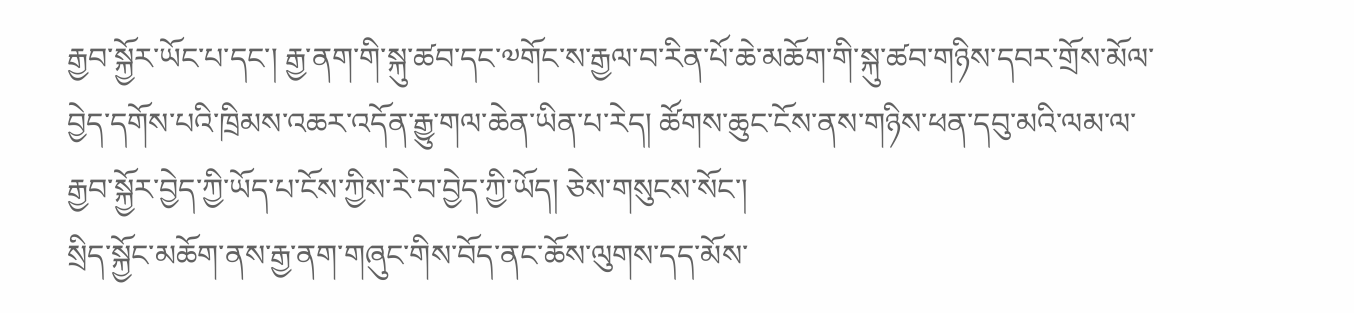རྒྱབ་སྐྱོར་ཡོང་པ་དང་། རྒྱ་ནག་གི་སྐུ་ཚབ་དང་༧གོང་ས་རྒྱལ་བ་རིན་པོ་ཆེ་མཆོག་གི་སྐུ་ཚབ་གཉིས་དབར་གྲོས་མོལ་བྱེད་དགོས་པའི་ཁྲིམས་འཆར་འདོན་རྒྱུ་གལ་ཆེན་ཡིན་པ་རེད། ཚོགས་ཆུང་ངོས་ནས་གཉིས་ཕན་དབུ་མའི་ལམ་ལ་རྒྱབ་སྐྱོར་བྱེད་ཀྱི་ཡོད་པ་ངོས་ཀྱིས་རེ་བ་བྱེད་ཀྱི་ཡོད། ཅེས་གསུངས་སོང་།
སྲིད་སྐྱོང་མཆོག་ནས་རྒྱ་ནག་གཞུང་གིས་བོད་ནང་ཆོས་ལུགས་དད་མོས་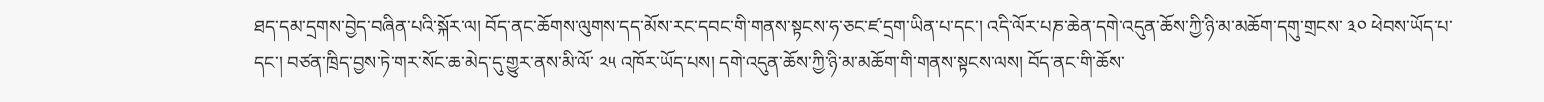ཐད་དམ་དྲགས་བྱེད་བཞིན་པའི་སྐོར་ལ། བོད་ནང་ཆོགས་ལུགས་དད་མོས་རང་དབང་གི་གནས་སྟངས་ཧ་ཅང་ཛ་དྲག་ཡིན་པ་དང་། འདི་ལོར་པཎ་ཆེན་དགེ་འདུན་ཆོས་ཀྱི་ཉི་མ་མཆོག་དགུ་གྲངས་ ༣༠ ཕེབས་ཡོད་པ་དང་། བཙན་ཁྲིད་བྱས་ཏེ་གར་སོང་ཆ་མེད་དུ་གྱུར་ནས་མི་ལོ་ ༢༥ འཁོར་ཡོད་པས། དགེ་འདུན་ཆོས་ཀྱི་ཉི་མ་མཆོག་གི་གནས་སྟངས་ལས། བོད་ནང་གི་ཆོས་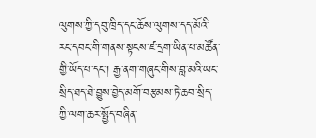ལུགས་ཀྱི་དབུ་ཁྲིད་དང་ཆོས་ལུགས་དད་མོའི་རང་དབང་གི་གནས་སྟངས་ཛ་དྲག་ཡིན་པ་མཚོན་གྱི་ཡོད་པ་དང་། རྒྱ་ནག་གཞུང་གིས་བླ་མའི་ཡང་སྲིད་ཐད་ཐེ་བྱུས་བྱེད་མགོ་བརྩམས་ཏེ་ཆབ་སྲིད་ཀྱི་ལག་ཆར་སྤྱོད་བཞིན་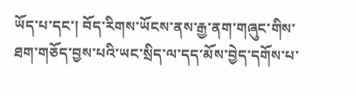ཡོད་པ་དང་། བོད་རིགས་ཡོངས་ནས་རྒྱ་ནག་གཞུང་གིས་ཐག་གཅོད་བྱས་པའི་ཡང་སྲིད་ལ་དད་མོས་བྱེད་དགོས་པ་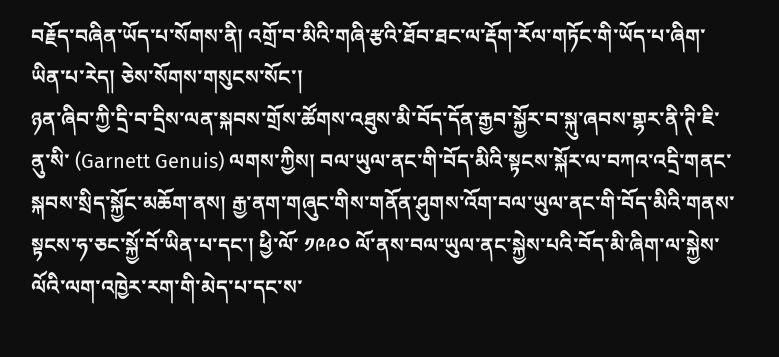བརྗོད་བཞིན་ཡོད་པ་སོགས་ནི། འགྲོ་བ་མིའི་གཞི་རྩའི་ཐོབ་ཐང་ལ་རྡོག་རོལ་གཏོང་གི་ཡོད་པ་ཞིག་ཡིན་པ་རེད། ཅེས་སོགས་གསུངས་སོང་།
ཉན་ཞིབ་ཀྱི་དྲི་བ་དྲིས་ལན་སྐབས་གྲོས་ཚོགས་འཐུས་མི་བོད་དོན་རྒྱབ་སྐྱོར་བ་སྐུ་ཞབས་གྷར་ནི་ཊི་ཇི་ནུ་སི་ (Garnett Genuis) ལགས་ཀྱིས། བལ་ཡུལ་ནང་གི་བོད་མིའི་སྟངས་སྐོར་ལ་བཀའ་འདྲི་གནང་སྐབས་སྲིད་སྐྱོང་མཆོག་ནས། རྒྱ་ནག་གཞུང་གིས་གནོན་ཤུགས་འོག་བལ་ཡུལ་ནང་གི་བོད་མིའི་གནས་སྟངས་ཧ་ཅང་སྐྱོ་བོ་ཡིན་པ་དང་། ཕྱི་ལོ་ ༡༩༩༠ ལོ་ནས་བལ་ཡུལ་ནང་སྐྱེས་པའི་བོད་མི་ཞིག་ལ་སྐྱེས་ལོའི་ལག་འཁྱེར་རག་གི་མེད་པ་དང་ས་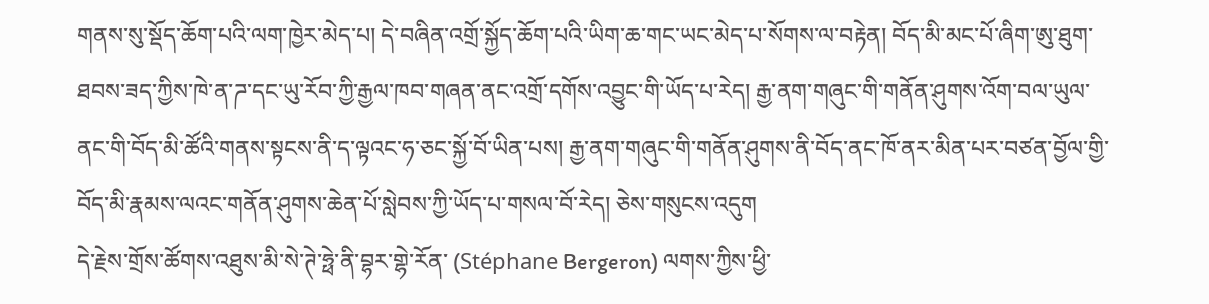གནས་སུ་སྡོད་ཆོག་པའི་ལག་ཁྱེར་མེད་པ། དེ་བཞིན་འགྲོ་སྐྱོད་ཆོག་པའི་ཡིག་ཆ་གང་ཡང་མེད་པ་སོགས་ལ་བརྟེན། བོད་མི་མང་པོ་ཞིག་ཨུ་ཐུག་ཐབས་ཟད་ཀྱིས་ཁེ་ན་ཌ་དང་ཡུ་རོབ་ཀྱི་རྒྱལ་ཁབ་གཞན་ནང་འགྲོ་དགོས་འབྱུང་གི་ཡོད་པ་རེད། རྒྱ་ནག་གཞུང་གི་གནོན་ཤུགས་འོག་བལ་ཡུལ་ནང་གི་བོད་མི་ཚོའི་གནས་སྟངས་ནི་ད་ལྟའང་ཧ་ཅང་སྐྱོ་བོ་ཡིན་པས། རྒྱ་ནག་གཞུང་གི་གནོན་ཤུགས་ནི་བོད་ནང་ཁོ་ནར་མིན་པར་བཙན་བྱོལ་གྱི་བོད་མི་རྣམས་ལའང་གནོན་ཤུགས་ཆེན་པོ་སླེབས་ཀྱི་ཡོད་པ་གསལ་བོ་རེད། ཅེས་གསུངས་འདུག
དེ་རྗེས་གྲོས་ཚོགས་འཐུས་མི་སེ་ཊེ་ཧྥེ་ནི་བྷར་གྷེ་རོན་ (Stéphane Bergeron) ལགས་ཀྱིས་ཕྱི་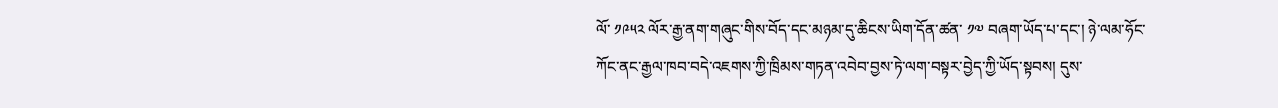ལོ་ ༡༩༥༢ ལོར་རྒྱ་ནག་གཞུང་གིས་བོད་དང་མཉམ་དུ་ཆིངས་ཡིག་དོན་ཚན་ ༡༧ བཞག་ཡོད་པ་དང་། ཉེ་ལམ་ཧོང་ཀོང་ནང་རྒྱལ་ཁབ་བདེ་འཇགས་ཀྱི་ཁྲིམས་གཏན་འབེབ་བྱས་ཏེ་ལག་བསྟར་བྱེད་ཀྱི་ཡོད་སྟབས། དུས་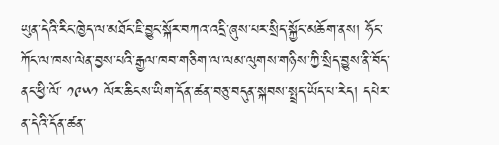ཡུན་དེའི་རིང་ཁྱེད་ལ་མཐོང་ཇི་བྱུང་སྐོར་བཀའ་འདྲི་ཞུས་པར་སྲིད་སྐྱོང་མཆོག་ནས། ཧོང་ཀོང་ལ་ཁས་ལེན་བྱས་པའི་རྒྱལ་ཁབ་གཅིག་ལ་ལམ་ལུགས་གཉིས་ཀྱི་སྲིད་བྱུས་ནི་བོད་ནང་ཕྱི་ལོ་ ༡༩༥༡ ལོར་ཆིངས་ཡིག་དོན་ཚན་བཅུ་བདུན་སྐབས་སྤྲད་ཡོད་པ་རེད། དཔེར་ན་དེའི་དོན་ཚན་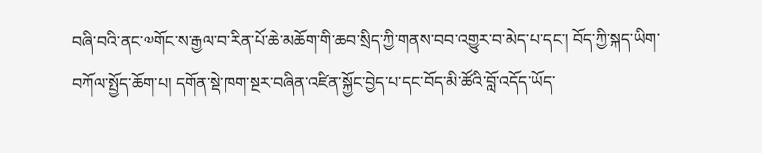བཞི་བའི་ནང་༧གོང་ས་རྒྱལ་བ་རིན་པོ་ཆེ་མཆོག་གི་ཆབ་སྲིད་ཀྱི་གནས་བབ་འགྱུར་བ་མེད་པ་དང་། བོད་ཀྱི་སྐད་ཡིག་བཀོལ་སྤྱོད་ཆོག་པ། དགོན་སྡེ་ཁག་སྔར་བཞིན་འཛིན་སྐྱོང་བྱེད་པ་དང་བོད་མི་ཚོའི་བློ་འདོད་ཡོད་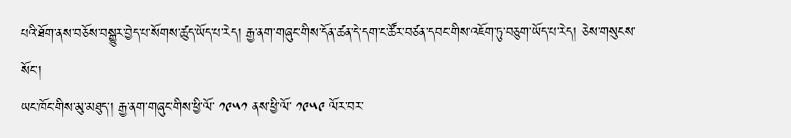པའི་ཐོག་ནས་བཅོས་བསྒྱུར་བྱེད་པ་སོགས་ཚུད་ཡོད་པ་རེད། རྒྱ་ནག་གཞུང་གིས་དོན་ཚན་དེ་དག་ང་ཚོར་བཙན་དབང་གིས་འཇོག་ཏུ་བཅུག་ཡོད་པ་རེད། ཅེས་གསུངས་སོང་།
ཡང་ཁོང་གིས་མུ་མཐུད་། རྒྱ་ནག་གཞུང་གིས་ཕྱི་ལོ་ ༡༩༥༡ ནས་ཕྱི་ལོ་ ༡༩༥༩ ལོར་བར་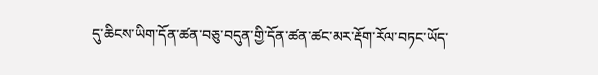དུ་ཆིངས་ཡིག་དོན་ཚན་བཅུ་བདུན་གྱི་དོན་ཚན་ཚང་མར་རྡོག་རོལ་བཏང་ཡོད་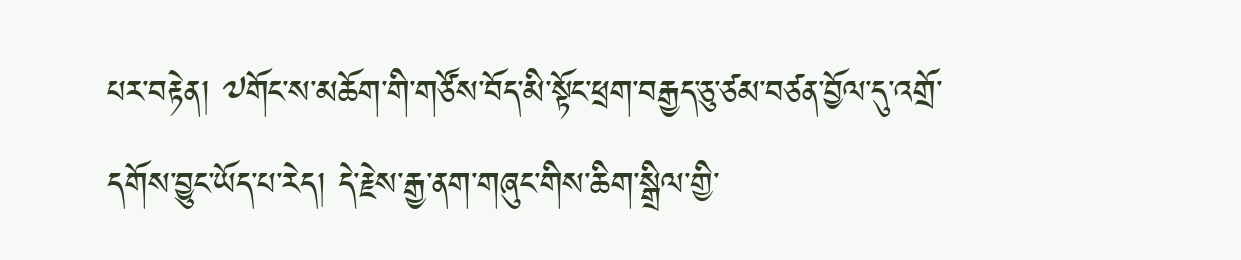པར་བརྟེན། ༧གོང་ས་མཆོག་གི་གཙོས་བོད་མི་སྟོང་ཕྲག་བརྒྱད་ཅུ་ཙམ་བཙན་བྱོལ་དུ་འགྲོ་དགོས་བྱུང་ཡོད་པ་རེད། དེ་རྗེས་རྒྱ་ནག་གཞུང་གིས་ཆིག་སྒྲིལ་གྱི་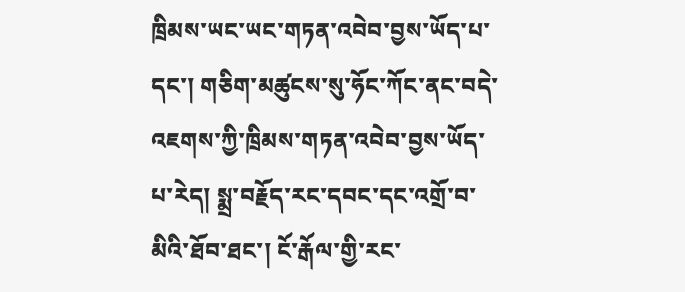ཁྲིམས་ཡང་ཡང་གཏན་འབེབ་བྱས་ཡོད་པ་དང་། གཅིག་མཚུངས་སུ་ཧོང་ཀོང་ནང་བདེ་འཇགས་ཀྱི་ཁྲིམས་གཏན་འབེབ་བྱས་ཡོད་པ་རེད། སྨྲ་བརྗོད་རང་དབང་དང་འགྲོ་བ་མིའི་ཐོབ་ཐང་། ངོ་རྒོལ་གྱི་རང་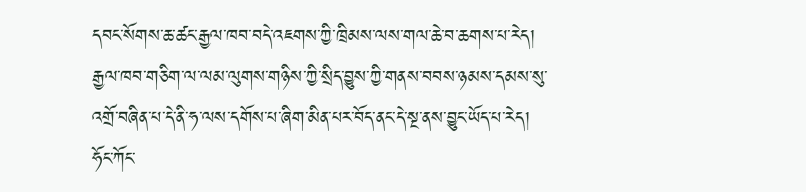དབང་སོགས་ཆ་ཚང་རྒྱལ་ཁབ་བདེ་འཇགས་ཀྱི་ཁྲིམས་ལས་གལ་ཆེ་བ་ཆགས་པ་རེད། རྒྱལ་ཁབ་གཅིག་ལ་ལམ་ལུགས་གཉིས་ཀྱི་སྲིད་བྱུས་ཀྱི་གནས་བབས་ཉམས་དམས་སུ་འགྲོ་བཞིན་པ་དེ་ནི་ཧ་ལས་དགོས་པ་ཞིག་མིན་པར་བོད་ནང་དེ་སྔ་ནས་བྱུང་ཡོད་པ་རེད། ཧོང་ཀོང་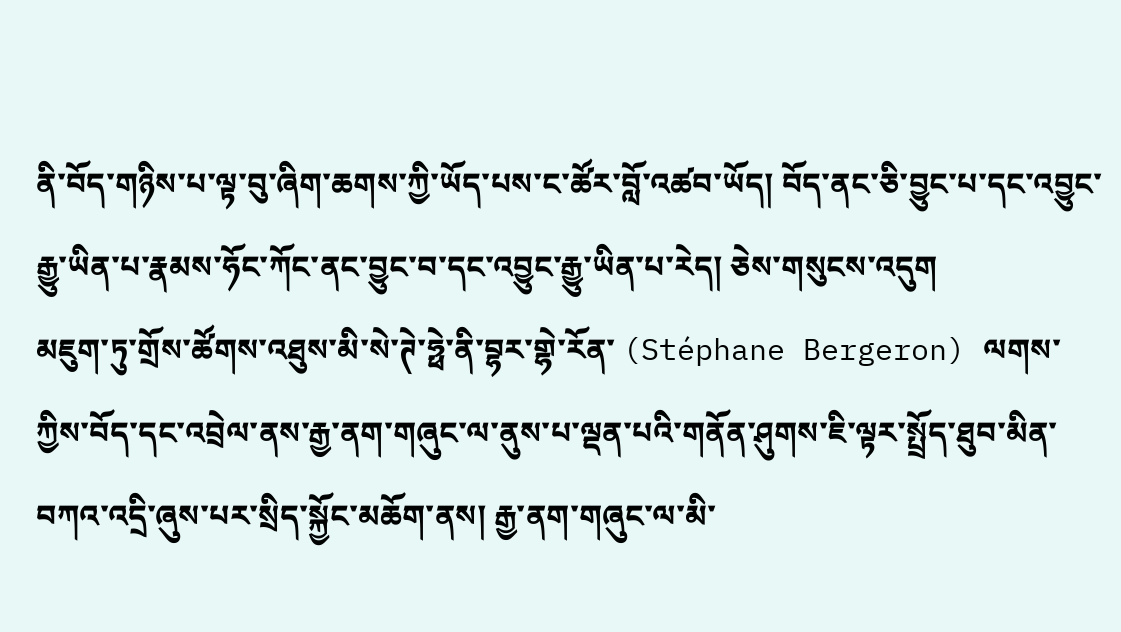ནི་བོད་གཉིས་པ་ལྟ་བུ་ཞིག་ཆགས་ཀྱི་ཡོད་པས་ང་ཚོར་བློ་འཚབ་ཡོད། བོད་ནང་ཅི་བྱུང་པ་དང་འབྱུང་རྒྱུ་ཡིན་པ་རྣམས་ཧོང་ཀོང་ནང་བྱུང་བ་དང་འབྱུང་རྒྱུ་ཡིན་པ་རེད། ཅེས་གསུངས་འདུག
མཇུག་ཏུ་གྲོས་ཚོགས་འཐུས་མི་སེ་ཊེ་ཧྥེ་ནི་བྷར་གྷེ་རོན་ (Stéphane Bergeron) ལགས་ཀྱིས་བོད་དང་འབྲེལ་ནས་རྒྱ་ནག་གཞུང་ལ་ནུས་པ་ལྡན་པའི་གནོན་ཤུགས་ཇི་ལྟར་སྤྲོད་ཐུབ་མིན་བཀའ་འདྲི་ཞུས་པར་སྲིད་སྐྱོང་མཆོག་ནས། རྒྱ་ནག་གཞུང་ལ་མི་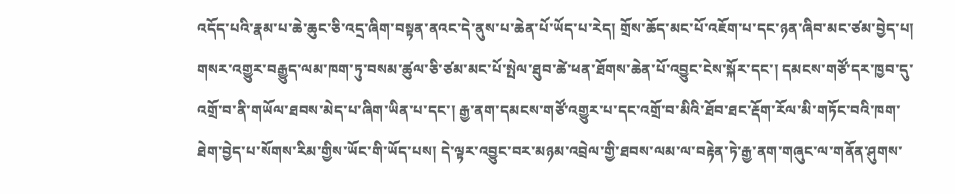འདོད་པའི་རྣམ་པ་ཆེ་ཆུང་ཅི་འདྲ་ཞིག་བསྟན་ནའང་དེ་ནུས་པ་ཆེན་པོ་ཡོད་པ་རེད། གྲོས་ཆོད་མང་པོ་འཇོག་པ་དང་ཉན་ཞིབ་མང་ཙམ་བྱེད་པ། གསར་འགྱུར་བརྒྱུད་ལམ་ཁག་ཏུ་བསམ་ཚུལ་ཅི་ཙམ་མང་པོ་སྤེལ་ཐུབ་ཚེ་ཕན་ཐོགས་ཆེན་པོ་འབྱུང་ངེས་སྐོར་དང་། དམངས་གཙོ་དར་ཁྱབ་དུ་འགྲོ་བ་ནི་གཡོལ་ཐབས་མེད་པ་ཞིག་ཡིན་པ་དང་། རྒྱ་ནག་དམངས་གཙོ་འགྱུར་པ་དང་འགྲོ་བ་མིའི་ཐོབ་ཐང་རྡོག་རོལ་མི་གཏོང་བའི་ཁག་ཐེག་བྱེད་པ་སོགས་རིམ་གྱིས་ཡོང་གི་ཡོད་པས། དེ་ལྟར་འབྱུང་བར་མཉམ་འབྲེལ་གྱི་ཐབས་ལམ་ལ་བརྟེན་ཏེ་རྒྱ་ནག་གཞུང་ལ་གནོན་ཤུགས་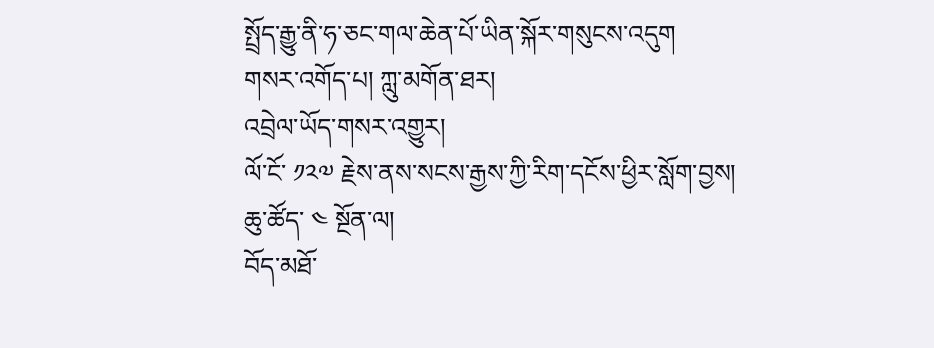སྤྲོད་རྒྱུ་ནི་ཧ་ཅང་གལ་ཆེན་པོ་ཡིན་སྐོར་གསུངས་འདུག
གསར་འགོད་པ། ཀླུ་མགོན་ཐར།
འབྲེལ་ཡོད་གསར་འགྱུར།
ལོ་ངོ་ ༡༢༧ རྗེས་ནས་སངས་རྒྱས་ཀྱི་རིག་དངོས་ཕྱིར་སློག་བྱས།
ཆུ་ཚོད་ ༤ སྔོན་ལ།
བོད་མཐོ་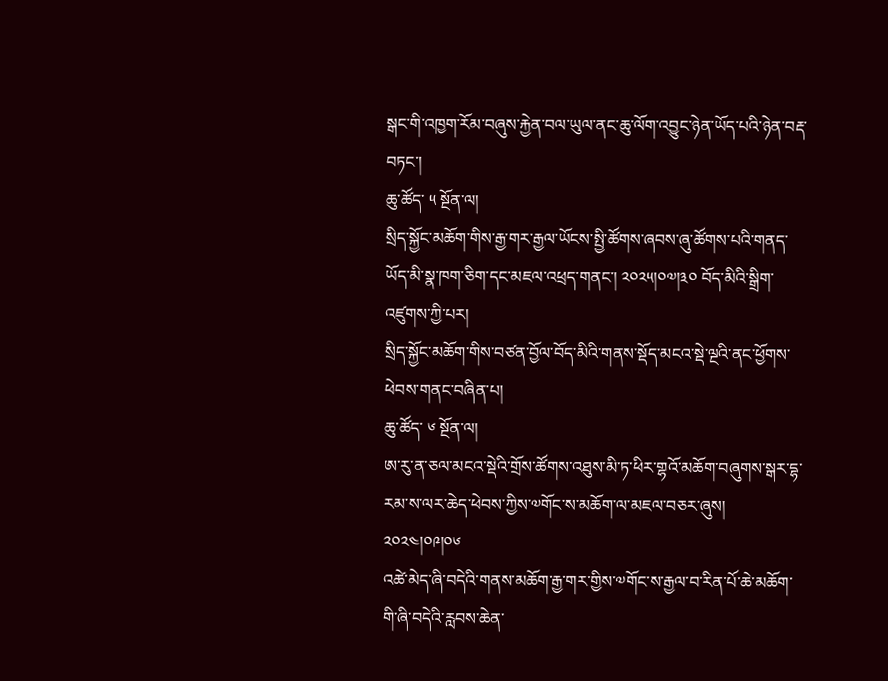སྒང་གི་འཁྱག་རོམ་བཞུས་རྐྱེན་བལ་ཡུལ་ནང་ཆུ་ལོག་འབྱུང་ཉེན་ཡོད་པའི་ཉེན་བརྡ་བཏང་།
ཆུ་ཚོད་ ༥ སྔོན་ལ།
སྲིད་སྐྱོང་མཆོག་གིས་རྒྱ་གར་རྒྱལ་ཡོངས་སྤྱི་ཚོགས་ཞབས་ཞུ་ཚོགས་པའི་གནད་ཡོད་མི་སྣ་ཁག་ཅིག་དང་མཇལ་འཕྲད་གནང་། ༢༠༢༥།༠༧།༣༠ བོད་མིའི་སྒྲིག་འཛུགས་ཀྱི་པར།
སྲིད་སྐྱོང་མཆོག་གིས་བཙན་བྱོལ་བོད་མིའི་གནས་སྡོད་མངའ་སྡེ་ལྔའི་ནང་ཕྱོགས་ཕེབས་གནང་བཞིན་པ།
ཆུ་ཚོད་ ༦ སྔོན་ལ།
ཨ་རུ་ན་ཅལ་མངའ་སྡེའི་གྲོས་ཚོགས་འཐུས་མི་ཏ་ཕིར་གྷའོ་མཆོག་བཞུགས་སྒར་དྷ་རམ་ས་ལར་ཆེད་ཕེབས་ཀྱིས་༧གོང་ས་མཆོག་ལ་མཇལ་བཅར་ཞུས། ༢༠༢༤།༠༩།༠༦
འཚེ་མེད་ཞི་བདེའི་གནས་མཆོག་རྒྱ་གར་གྱིས་༧གོང་ས་རྒྱལ་བ་རིན་པོ་ཆེ་མཆོག་གི་ཞི་བདེའི་རླབས་ཆེན་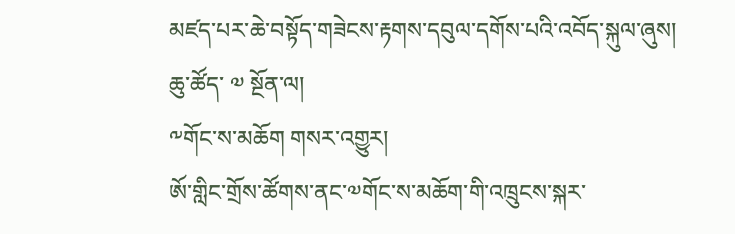མཛད་པར་ཆེ་བསྟོད་གཟེངས་རྟགས་དབུལ་དགོས་པའི་འབོད་སྐུལ་ཞུས།
ཆུ་ཚོད་ ༧ སྔོན་ལ།
༸གོང་ས་མཆོག གསར་འགྱུར།
ཨོ་གླིང་གྲོས་ཚོགས་ནང་༧གོང་ས་མཆོག་གི་འཁྲུངས་སྐར་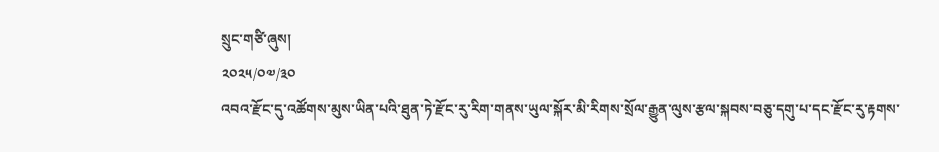སྲུང་གཙི་ཞུས།
༢༠༢༥/༠༧/༣༠
འབའ་རྫོང་དུ་འཚོགས་མུས་ཡིན་པའི་ཐུན་ཏེ་རྫོང་རུ་རིག་གནས་ཡུལ་སྐོར་མི་རིགས་སྲོལ་རྒྱུན་ལུས་རྩལ་སྐབས་བཅུ་དགུ་པ་དང་རྫོང་རུ་རྟགས་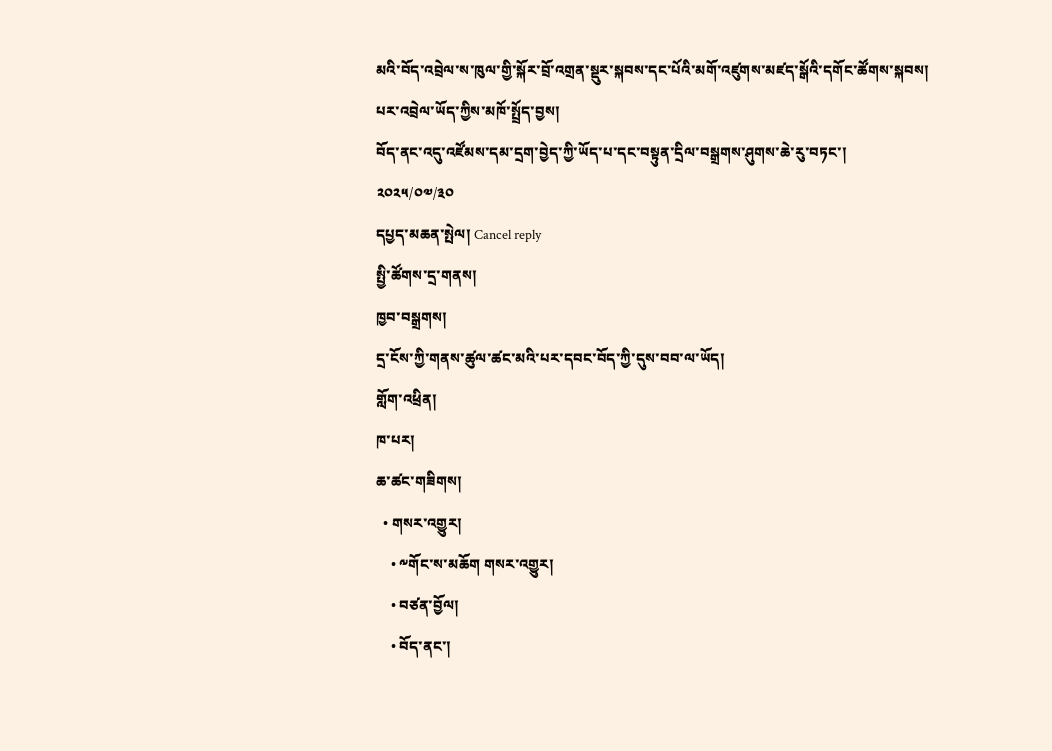མའི་བོད་འབྲེལ་ས་ཁུལ་གྱི་སྐོར་བྲོ་འགྲན་སྡུར་སྐབས་དང་པོའི་མགོ་འཛུགས་མཛད་སྒོའི་དགོང་ཚོགས་སྐབས། པར་འབྲེལ་ཡོད་ཀྱིས་མཁོ་སྤྲོད་བྱས།
བོད་ནང་འདུ་འཛོམས་དམ་དྲག་བྱེད་ཀྱི་ཡོད་པ་དང་བསྟུན་དྲིལ་བསྒྲགས་ཤུགས་ཆེ་རུ་བཏང་།
༢༠༢༥/༠༧/༣༠
དཔྱད་མཆན་སྤེལ། Cancel reply
སྤྱི་ཚོགས་དྲ་གནས།
ཁྱབ་བསྒྲགས།
དྲ་ངོས་ཀྱི་གནས་ཚུལ་ཚང་མའི་པར་དབང་བོད་ཀྱི་དུས་བབ་ལ་ཡོད།
གློག་འཕྲིན།
ཁ་པར།
ཆ་ཚང་གཟིགས།
  • གསར་འགྱུར།
    • ༸གོང་ས་མཆོག གསར་འགྱུར།
    • བཙན་བྱོལ།
    • བོད་ནང་།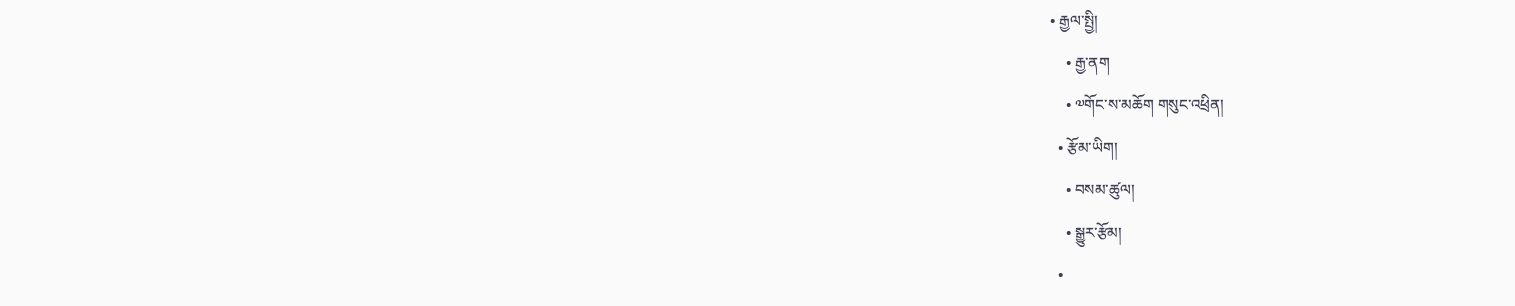• རྒྱལ་སྤྱི།
    • རྒྱ་ནག
    • ༧གོང་ས་མཆོག གསུང་འཕྲིན།
  • རྩོམ་ཡིག།
    • བསམ་ཚུལ།
    • སྒྱུར་རྩོམ།
  •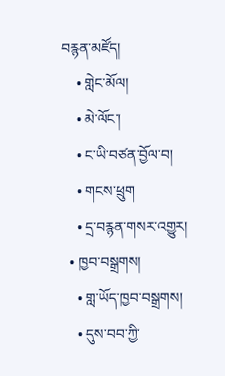བརྙན་མཛོད།
    • གླེང་མོལ།
    • མེ་ལོང་།
    • ང་ཡི་བཙན་བྱོལ་བ།
    • གངས་ཕྲུག
    • དྲ་བརྙན་གསར་འགྱུར།
  • ཁྱབ་བསྒྲགས།
    • གླ་ཡོད་ཁྱབ་བསྒྲགས།
    • དུས་བབ་ཀྱི་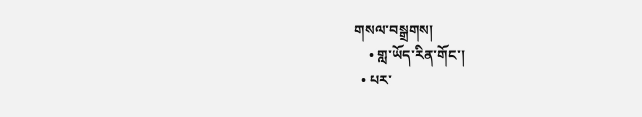གསལ་བསྒྲགས།
    • གླ་ཡོད་རིན་གོང་།
  • པར་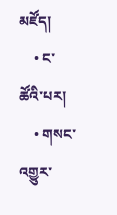མཛོད།
    • ང་ཚོའི་པར།
    • གསང་འགྱུར་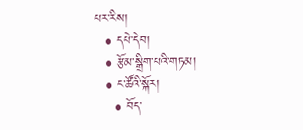པར་རིས།
  • དཔེ་དེབ།
  • རྩོམ་སྒྲིག་པའི་གཏམ།
  • ང་ཚོའི་སྐོར།
    • བོད་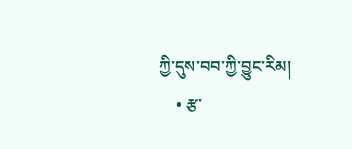ཀྱི་དུས་བབ་ཀྱི་བྱུང་རིམ།
    • རྩ་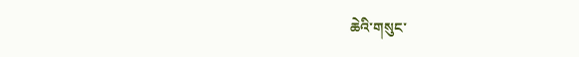ཆེའི་གསུང་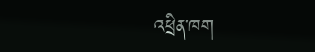འཕྲིན་ཁག